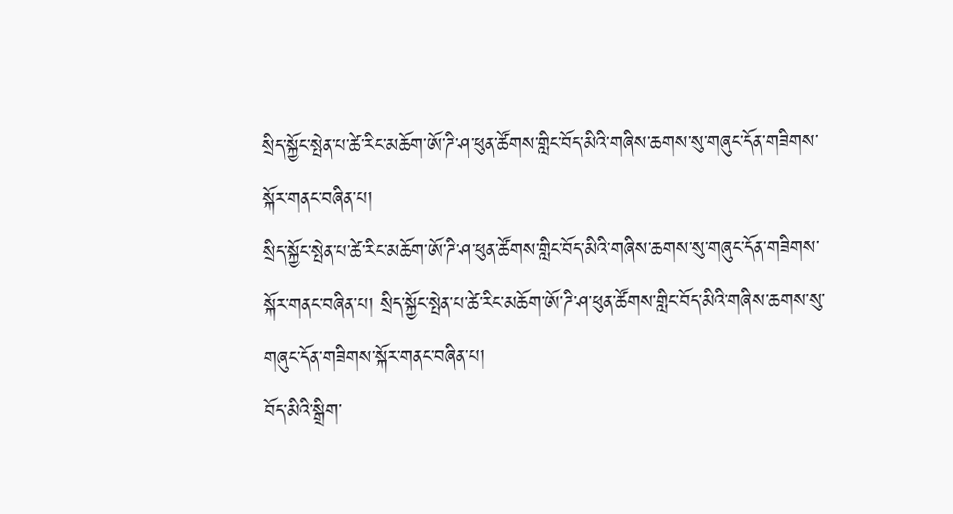སྲིད་སྐྱོང་སྤེན་པ་ཚེ་རིང་མཆོག་ཨོ་ཌི་ཤ་ཕུན་ཚོགས་གླིང་བོད་མིའི་གཞིས་ཆགས་སུ་གཞུང་དོན་གཟིགས་སྐོར་གནང་བཞིན་པ།
སྲིད་སྐྱོང་སྤེན་པ་ཚེ་རིང་མཆོག་ཨོ་ཌི་ཤ་ཕུན་ཚོགས་གླིང་བོད་མིའི་གཞིས་ཆགས་སུ་གཞུང་དོན་གཟིགས་སྐོར་གནང་བཞིན་པ། སྲིད་སྐྱོང་སྤེན་པ་ཚེ་རིང་མཆོག་ཨོ་ཌི་ཤ་ཕུན་ཚོགས་གླིང་བོད་མིའི་གཞིས་ཆགས་སུ་གཞུང་དོན་གཟིགས་སྐོར་གནང་བཞིན་པ།
བོད་མིའི་སྒྲིག་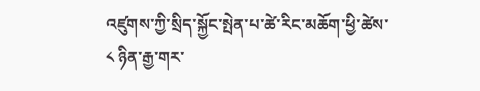འཛུགས་ཀྱི་སྲིད་སྐྱོང་སྤེན་པ་ཚེ་རིང་མཆོག་ཕྱི་ཚེས་ ༨ ཉིན་རྒྱ་གར་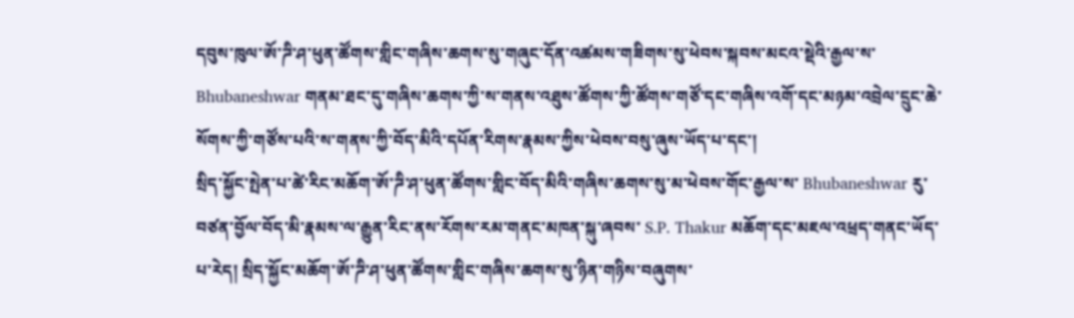དབུས་ཁུལ་ཨོ་ཌི་ཤ་ཕུན་ཚོགས་གླིང་གཞིས་ཆགས་སུ་གཞུང་དོན་འཚམས་གཟིགས་སུ་ཕེབས་སྐབས་མངའ་སྡེའི་རྒྱལ་ས་ Bhubaneshwar གནམ་ཐང་དུ་གཞིས་ཆགས་ཀྱི་ས་གནས་འཐུས་ཚོགས་ཀྱི་ཚོགས་གཙོ་དང་གཞིས་འགོ་དང་མཉམ་འབྲེལ་དྲུང་ཆེ་སོགས་ཀྱི་གཙོས་པའི་ས་གནས་ཀྱི་བོད་མིའི་དཔོན་རིགས་རྣམས་ཀྱིས་ཕེབས་བསུ་ཞུས་ཡོད་པ་དང་།
སྲིད་སྐྱོང་སྤེན་པ་ཚེ་རིང་མཆོག་ཨོ་ཌི་ཤ་ཕུན་ཚོགས་གླིང་བོད་མིའི་གཞིས་ཆགས་སུ་མ་ཕེབས་གོང་རྒྱལ་ས་ Bhubaneshwar རུ་བཙན་བྱོལ་བོད་མི་རྣམས་ལ་རྒྱུན་རིང་ནས་རོགས་རམ་གནང་མཁན་སྐུ་ཞབས་ S.P. Thakur མཆོག་དང་མཇལ་འཕྲད་གནང་ཡོད་པ་རེད། སྲིད་སྐྱོང་མཆོག་ཨོ་ཌི་ཤ་ཕུན་ཚོགས་གླིང་གཞིས་ཆགས་སུ་ཉིན་གཉིས་བཞུགས་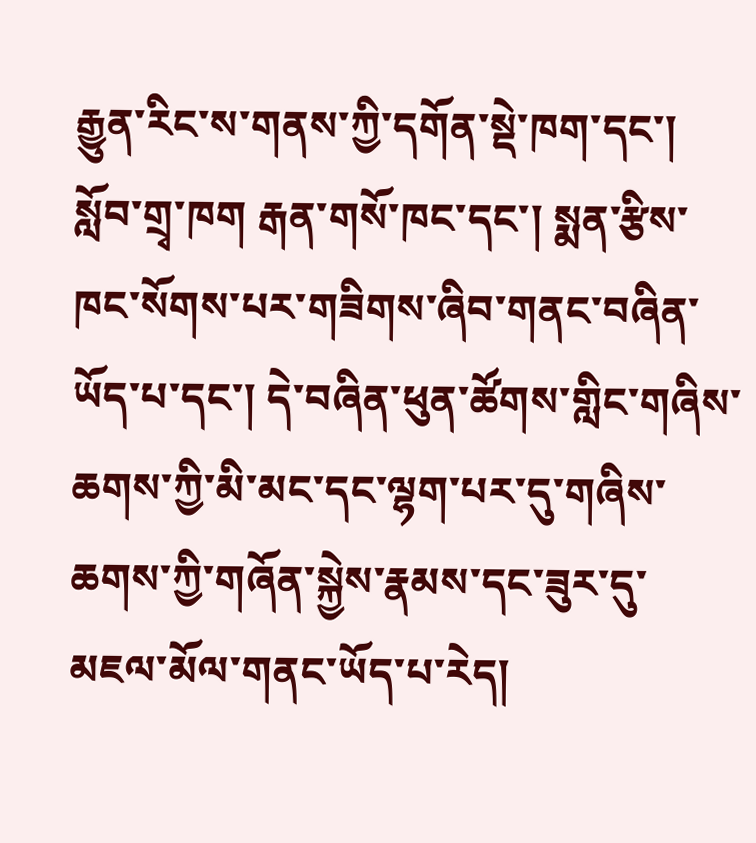རྒྱུན་རིང་ས་གནས་ཀྱི་དགོན་སྡེ་ཁག་དང་། སློབ་གྲྭ་ཁག རྒན་གསོ་ཁང་དང་། སྨན་རྩིས་ཁང་སོགས་པར་གཟིགས་ཞིབ་གནང་བཞིན་ཡོད་པ་དང་། དེ་བཞིན་ཕུན་ཚོགས་གླིང་གཞིས་ཆགས་ཀྱི་མི་མང་དང་ལྷག་པར་དུ་གཞིས་ཆགས་ཀྱི་གཞོན་སྐྱེས་རྣམས་དང་ཟུར་དུ་མཇལ་མོལ་གནང་ཡོད་པ་རེད།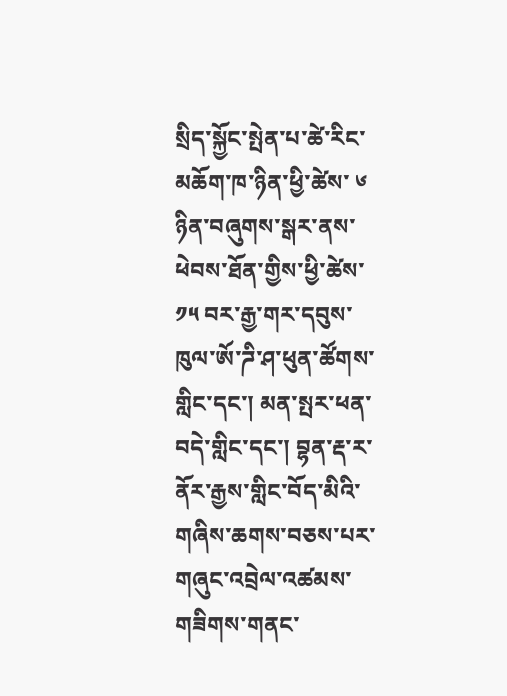སྲིད་སྐྱོང་སྤེན་པ་ཚེ་རིང་མཆོག་ཁ་ཉིན་ཕྱི་ཚེས་ ༦ ཉིན་བཞུགས་སྒར་ནས་ཕེབས་ཐོན་གྱིས་ཕྱི་ཚེས་ ༡༥ བར་རྒྱ་གར་དབུས་ཁུལ་ཨོ་ཌི་ཤ་ཕུན་ཚོགས་གླིང་དང་། མན་སྤར་ཕན་བདེ་གླིང་དང་། བྷན་རྡ་ར་ནོར་རྒྱས་གླིང་བོད་མིའི་གཞིས་ཆགས་བཅས་པར་གཞུང་འབྲེལ་འཚམས་གཟིགས་གནང་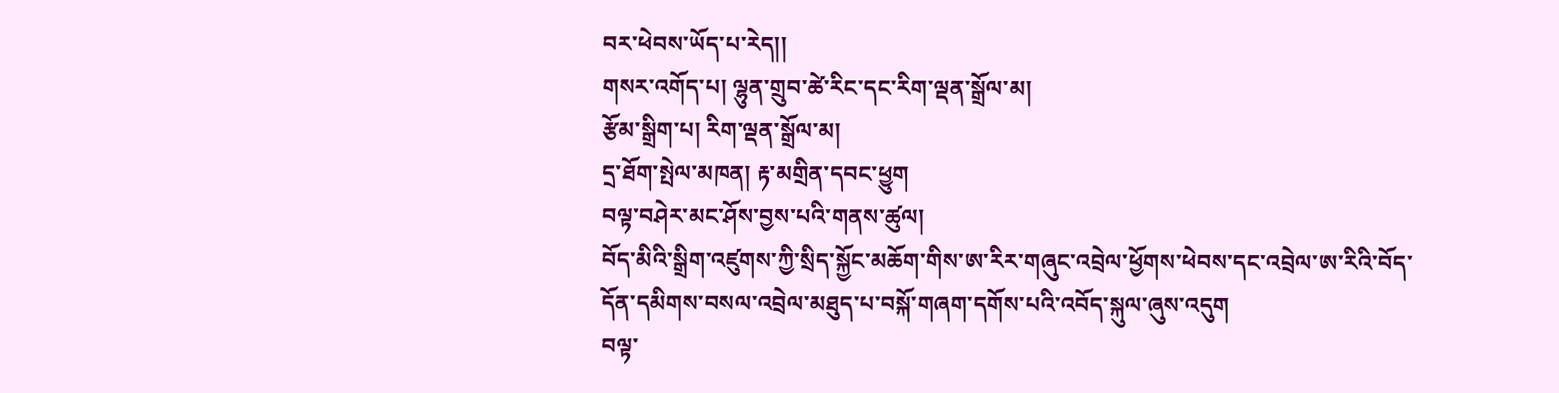བར་ཕེབས་ཡོད་པ་རེད།།
གསར་འགོད་པ། ལྷུན་གྲུབ་ཚེ་རིང་དང་རིག་ལྡན་སྒྲོལ་མ།
རྩོམ་སྒྲིག་པ། རིག་ལྡན་སྒྲོལ་མ།
དྲ་ཐོག་སྤེལ་མཁན། རྟ་མགྲིན་དབང་ཕྱུག
བལྟ་བཤེར་མང་ཤོས་བྱས་པའི་གནས་ཚུལ།
བོད་མིའི་སྒྲིག་འཛུགས་ཀྱི་སྲིད་སྐྱོང་མཆོག་གིས་ཨ་རིར་གཞུང་འབྲེལ་ཕྱོགས་ཕེབས་དང་འབྲེལ་ཨ་རིའི་བོད་དོན་དམིགས་བསལ་འབྲེལ་མཐུད་པ་བསྐོ་གཞག་དགོས་པའི་འབོད་སྐུལ་ཞུས་འདུག
བལྟ་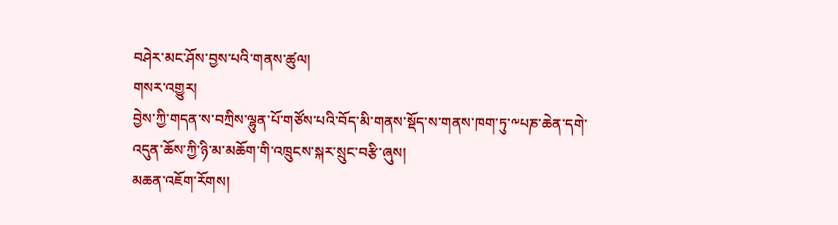བཤེར་མང་ཤོས་བྱས་པའི་གནས་ཚུལ།
གསར་འགྱུར།
བྱེས་ཀྱི་གདན་ས་བཀྲིས་ལྷུན་པོ་གཙོས་པའི་བོད་མི་གནས་སྡོད་ས་གནས་ཁག་ཏུ་༸པཎ་ཆེན་དགེ་འདུན་ཆོས་ཀྱི་ཉི་མ་མཆོག་གི་འཁྲུངས་སྐར་སྲུང་བརྩི་ཞུས།
མཆན་འཇོག་རོགས།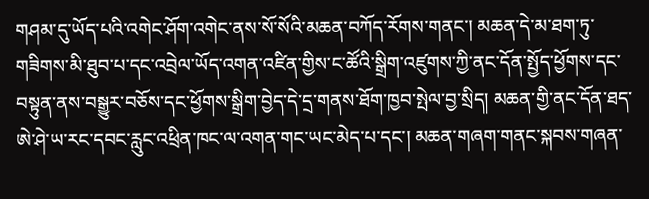གཤམ་དུ་ཡོད་པའི་འགེང་ཤོག་འགེང་ནས་སོ་སོའི་མཆན་བཀོད་རོགས་གནང་། མཆན་དེ་མ་ཐག་ཏུ་གཟིགས་མི་ཐུབ་པ་དང་འབྲེལ་ཡོད་འགན་འཛིན་གྱིས་ང་ཚོའི་སྒྲིག་འཛུགས་ཀྱི་ནང་དོན་སྤྱོད་ཕྱོགས་དང་བསྟུན་ནས་བསྒྱུར་བཅོས་དང་ཕྱོགས་སྒྲིག་བྱེད་དེ་དྲ་གནས་ཐོག་ཁྱབ་སྤེལ་བྱ་སྲིད། མཆན་གྱི་ནང་དོན་ཐད་ཨེ་ཤེ་ཡ་རང་དབང་རླུང་འཕྲིན་ཁང་ལ་འགན་གང་ཡང་མེད་པ་དང་། མཆན་གཞག་གནང་སྐབས་གཞན་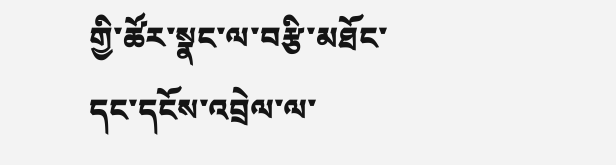གྱི་ཚོར་སྣང་ལ་བརྩི་མཐོང་དང་དངོས་འབྲེལ་ལ་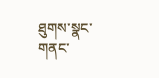ཐུགས་སྣང་གནང་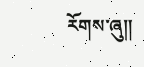རོགས་ཞུ༎